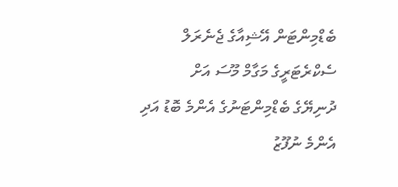ބެޑްމިންޓަން އޭޝިއާގެ ޖެނެރަލް ސެކްރެޓަރީގެ މަގާމް މޫސަ އަށް
ދުނިޔޭގެ ބެޑްމިންޓަނުގެ އެންމެ ބޮޑު އަދި އެންމެ ނުފޫޒު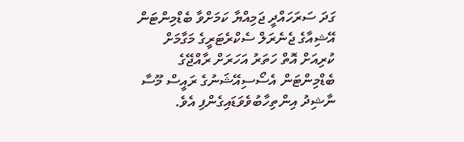ގަދަ ސަރަހައްދީ ޖަމިއްޔާ ކަމަށްވާ ބެޑްމިންޓަން އޭޝިއާގެ ޖެނެރަލް ސެކްރެޓަރީގެ މަގާމަށް ކުރިއަށް އޮތް ހަތަރު އަހަރަށް ރާއްޖޭގެ ބެޑްމިންޓަން އެސޯސިއޭޝަނުގެ ރައީސް މޫސާ ނާޝިދު އިންތިހާބުވެވަޑައިގެންފި އެވެ.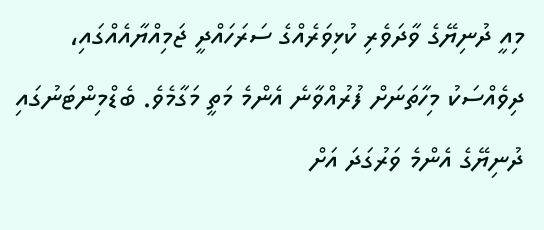މިއީ ދުނިޔޭގެ ވާދަވެރި ކުޅިވަރެއްގެ ސަރަހައްދީ ޖަމިއްޔާއެއްގައި، ދިވެއްސަކު މިހާތަނަށް ފުރުއްވާނެ އެންމެ މަތީ މަގާމެވެ. ބެޑްމިންޓަނުގައި ދުނިޔޭގެ އެންމެ ވަރުގަދަ އަށް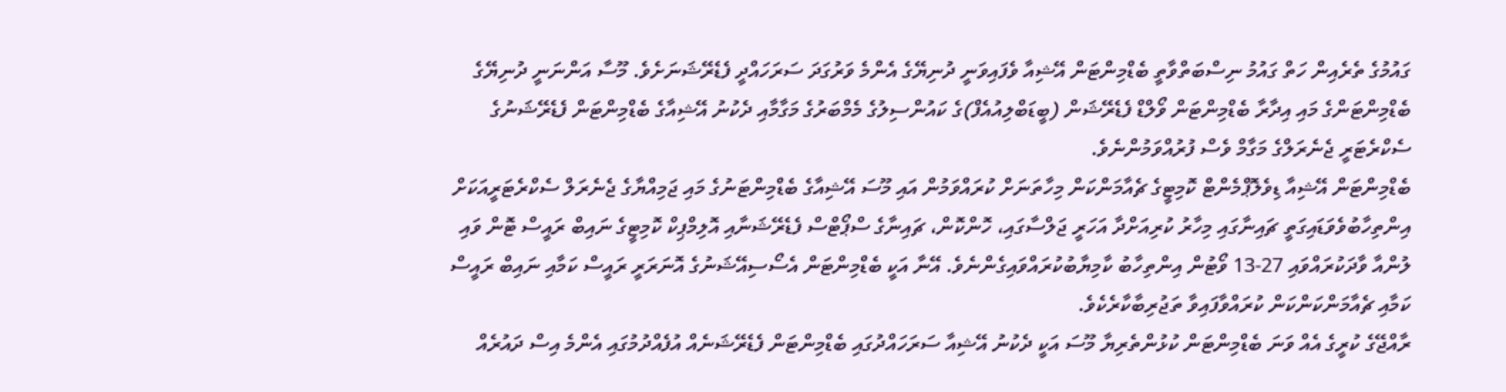ގައުމުގެ ތެރެއިން ހަތް ގައުމު ނިސްބަތްވާތީ ބެޑްމިންޓަން އޭޝިއާ ވެފައިވަނީ ދުނިޔޭގެ އެންމެ ވަރުގަދަ ސަރަހައްދީ ފެޑެރޭޝަނަށެވެ. މޫސާ އަންނަނީ ދުނިޔޭގެ ބެޑްމިންޓަންގެ މައި އިދާރާ ބެޑްމިންޓަން ވޯލްޑް ފެޑެރޭޝަން (ބީޑަބްލިއުއެފް)ގެ ކައުންސިލުގެ މެމްބަރުގެ މަގާމާއި ދެކުނު އޭޝިއާގެ ބެޑްމިންޓަން ފެޑެރޭޝަނުގެ ސެކްރެޓަރީ ޖެނެރަލްގެ މަގާމް ވެސް ފުރުއްވަމުންނެވެ.
ބެޑްމިންޓަން އޭޝިއާ ޑިވެލޮޕްމެންޓް ކޮމިޓީގެ ޗެއާމަންކަން މިހާތަނަށް ކުރައްވަމުން އައި މޫސަ އޭޝިއާގެ ބެޑްމިންޓަނުގެ މައި ޖަމިއްޔާގެ ޖެނެރަލް ސެކްރެޓަރީއަކަށް އިންތިހާބުވެވަޑައިގަތީ ޗައިނާގައި މިހާރު ކުރިއަށްދާ އަހަރީ ޖަލްސާގައި، ހޮންކޮން، ޗައިނާގެ ސްޕޯޓްސް ފެޑެރޭޝަނާއި އޮލިމްޕިކް ކޮމިޓީގެ ނައިބް ރައީސް ޓޮން ވައި ލުންއާ ވާދަކުރައްވައި 27-13 ވޯޓުން އިންތިހާބު ކާމިޔާބުކުރައްވައިގެންނެވެ. އޭނާ އަކީ ބެޑްމިންޓަން އެސޯސިއޭޝަނުގެ އޮނަރަރީ ރައީސް ކަމާއި ނައިބް ރައީސް ކަމާއި ޗެއާމަންކަންކަން ކުރައްވާފައިވާ ތަޖުރިބާކާރެކެވެ.
ރާއްޖޭގެ ކުރީގެ އެއް ވަނަ ބެޑްމިންޓަން ކުޅުންތެރިޔާ މޫސަ އަކީ ދެކުނު އޭޝިއާ ސަރަހައްދުގައި ބެޑްމިންޓަން ފެޑެރޭޝަނެއް އުފެއްދުމުގައި އެންމެ އިސް ދައުރެއް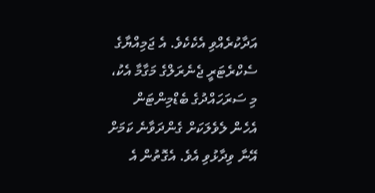އަދާކުރެއްވި އެކެކެވެ. އެ ޖަމިއްޔާގެ ސެކްރެޓަރީ ޖެނެރަލްގެ މަގާމާ އެކު، މި ސަރަހައްދުގެ ބެޑްމިންޓަން އެހެން ލެވެލަކަށް ގެންދަވާނެ ކަމަށް އޭނާ ވިދާޅުވި އެވެ. އެގޮތުން އެ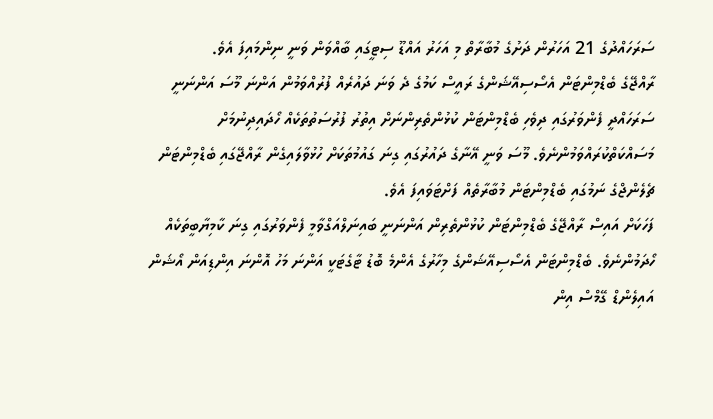ސަރަހައްދުގެ 21 އަހަރުން ދަށުގެ މުބާރާތް މި އަހަރު އައްޑޫ ސިޓީގައި ބާއްވަން ވަނީ ނިންމައިފަ އެވެ.
ރާއްޖޭގެ ބެޑްމިންޓަން އެސޯސިއޭޝަންގެ ރައީސް ކަމުގެ ދެ ވަނަ ދައުރެއް ފުރުއްވަމުން އަންނަ މޫސަ އަންނަނީ ސަރަހައްދީ ފެންވަރުގައި ދިވެހި ބެޑްމިންޓަން ކުޅުންތެރިންނަށް އިތުރު ފުރުސަތުތަކެއް ހޯދައިދިނުމަށް މަސައްކަތްކުރައްވަމުންނެވެ. މޫސަ ވަނީ އޭނާގެ ދައުރުގައި ގިނަ ގައުމުތަކަށް ހުޅުވާލައިގެން ރާއްޖޭގައި ބެޑްމިންޓަން ޗެލެންޖްގެ ނަމުގައި ބެޑްމިންޓަން މުބާރާތެއް ފަށްޓަވައިފަ އެވެ.
ފަހަކަށް އައިސް ރާއްޖޭގެ ބެޑްމިންޓަން ކުޅުންތެރިން އަންނަނީ ބައިނަލްއަގްވާމީ ފެންވަރުގައި ގިނަ ކާމިޔާބީތަކެއް ހޯދަމުންނެވެ. ބެޑްމިންޓަން އެސޯސިއޭޝަންގެ މިހާރުގެ އެންމެ ބޮޑު ޓާގެޓަކީ އަންނަ މަހު އޮންނަ އިންޑިއަން އޯޝަން އައިލެންޑް ގޭމްސް އިން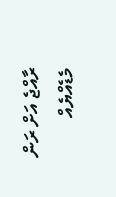ރާއްޖެ އަށް ރަން މެޑެއްޔެއް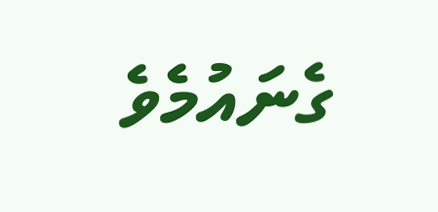ގެނައުމެވެ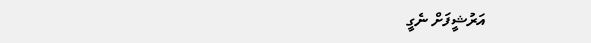އަރުޝީފަށް ނެގީ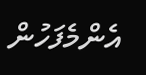އެންމެފަހުން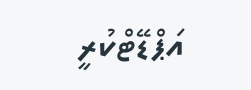އަޕްޑޭޓްކުރީ